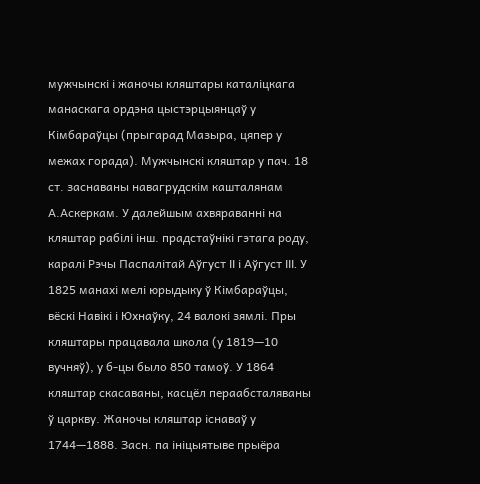мужчынскі і жаночы кляштары каталіцкага манаскага ордэна цыстэрцыянцаў у Кімбараўцы (прыгарад Мазыра, цяпер у межах горада). Мужчынскі кляштар у пач. 18 ст. заснаваны навагрудскім кашталянам А.Аскеркам. У далейшым ахвяраванні на кляштар рабілі інш. прадстаўнікі гэтага роду, каралі Рэчы Паспалітай Аўгуст II і Аўгуст III. У 1825 манахі мелі юрыдыку ў Кімбараўцы, вёскі Навікі і Юхнаўку, 24 валокі зямлі. Пры кляштары працавала школа (у 1819—10 вучняў), у б-цы было 850 тамоў. У 1864 кляштар скасаваны, касцёл пераабсталяваны ў царкву. Жаночы кляштар існаваў у 1744—1888. Засн. па ініцыятыве прыёра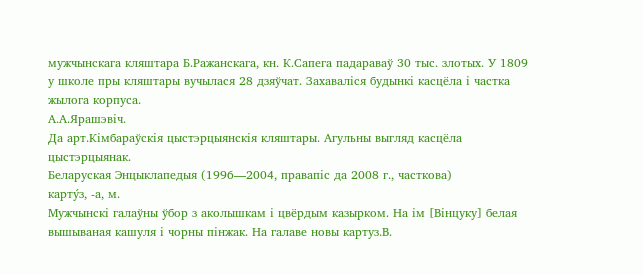мужчынскага кляштара Б.Ражанскага, кн. К.Сапега падараваў 30 тыс. злотых. У 1809 у школе пры кляштары вучылася 28 дзяўчат. Захаваліся будынкі касцёла і частка жылога корпуса.
А.А.Ярашэвіч.
Да арт.Кімбараўскія цыстэрцыянскія кляштары. Агульны выгляд касцёла цыстэрцыянак.
Беларуская Энцыклапедыя (1996—2004, правапіс да 2008 г., часткова)
карту́з, ‑а, м.
Мужчынскі галаўны ўбор з аколышкам і цвёрдым казырком. На ім [Вінцуку] белая вышываная кашуля і чорны пінжак. На галаве новы картуз.В.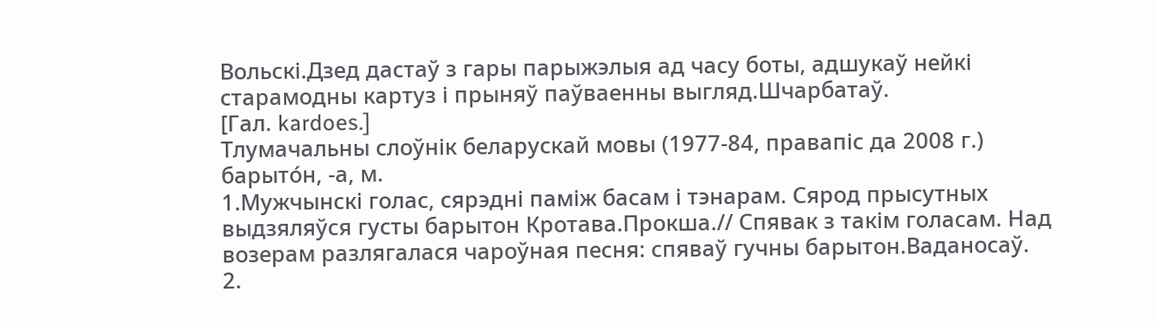Вольскі.Дзед дастаў з гары парыжэлыя ад часу боты, адшукаў нейкі старамодны картуз і прыняў паўваенны выгляд.Шчарбатаў.
[Гал. kardoes.]
Тлумачальны слоўнік беларускай мовы (1977-84, правапіс да 2008 г.)
барыто́н, ‑а, м.
1.Мужчынскі голас, сярэдні паміж басам і тэнарам. Сярод прысутных выдзяляўся густы барытон Кротава.Прокша.// Спявак з такім голасам. Над возерам разлягалася чароўная песня: спяваў гучны барытон.Ваданосаў.
2.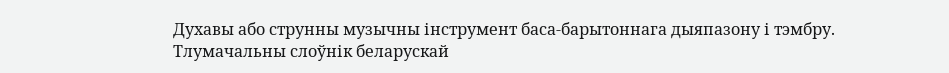Духавы або струнны музычны інструмент баса-барытоннага дыяпазону і тэмбру.
Тлумачальны слоўнік беларускай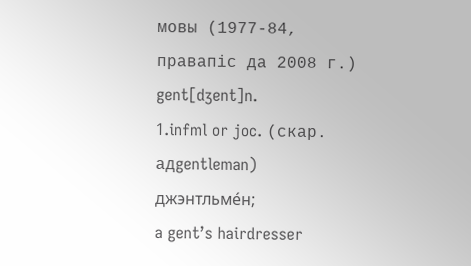мовы (1977-84, правапіс да 2008 г.)
gent[dʒent]n.
1.infml or joc. (скар. адgentleman) джэнтльме́н;
a gentʼs hairdresser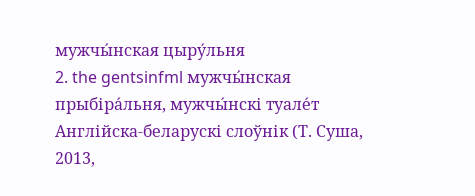мужчы́нская цыру́льня
2. the gentsinfml мужчы́нская прыбіра́льня, мужчы́нскі туале́т
Англійска-беларускі слоўнік (Т. Суша, 2013,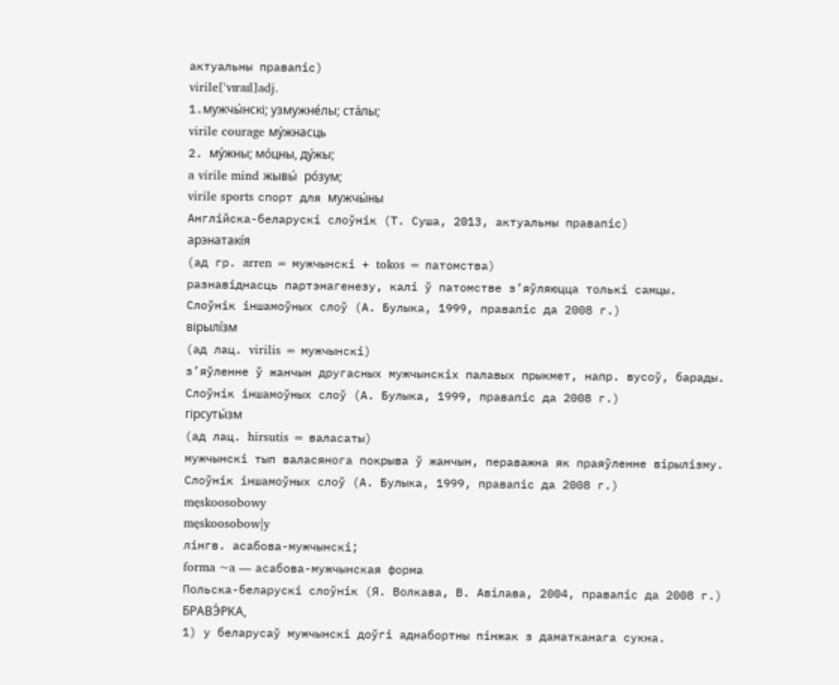актуальны правапіс)
virile[ˈvɪraɪl]adj.
1.мужчы́нскі; узмужне́лы; ста́лы;
virile courage му́жнасць
2. му́жны; мо́цны, ду́жы;
a virile mind жывы́ ро́зум;
virile sports спорт для мужчы́ны
Англійска-беларускі слоўнік (Т. Суша, 2013, актуальны правапіс)
арэнатакі́я
(ад гр. arren = мужчынскі + tokos = патомства)
разнавіднасць партэнагенезу, калі ў патомстве з’яўляюцца толькі самцы.
Слоўнік іншамоўных слоў (А. Булыка, 1999, правапіс да 2008 г.)
вірылі́зм
(ад лац. virilis = мужчынскі)
з’яўленне ў жанчын другасных мужчынскіх палавых прыкмет, напр. вусоў, барады.
Слоўнік іншамоўных слоў (А. Булыка, 1999, правапіс да 2008 г.)
гірсуты́зм
(ад лац. hirsutis = валасаты)
мужчынскі тып валасянога покрыва ў жанчын, пераважна як праяўленне вірылізму.
Слоўнік іншамоўных слоў (А. Булыка, 1999, правапіс да 2008 г.)
męskoosobowy
męskoosobow|y
лінгв. асабова-мужчынскі;
forma ~a — асабова-мужчынская форма
Польска-беларускі слоўнік (Я. Волкава, В. Авілава, 2004, правапіс да 2008 г.)
БРАВЭ́РКА,
1) у беларусаў мужчынскі доўгі аднабортны пінжак з даматканага сукна.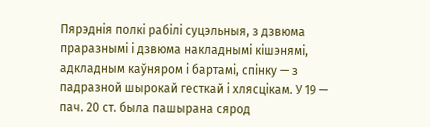Пярэднія полкі рабілі суцэльныя, з дзвюма праразнымі і дзвюма накладнымі кішэнямі, адкладным каўняром і бартамі, спінку — з падразной шырокай гесткай і хлясцікам. У 19 — пач. 20 ст. была пашырана сярод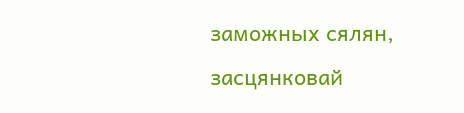заможных сялян, засцянковай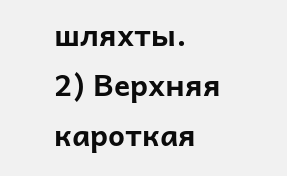шляхты.
2) Верхняя кароткая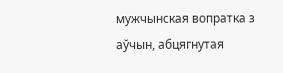мужчынская вопратка з аўчын, абцягнутая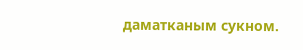даматканым сукном.